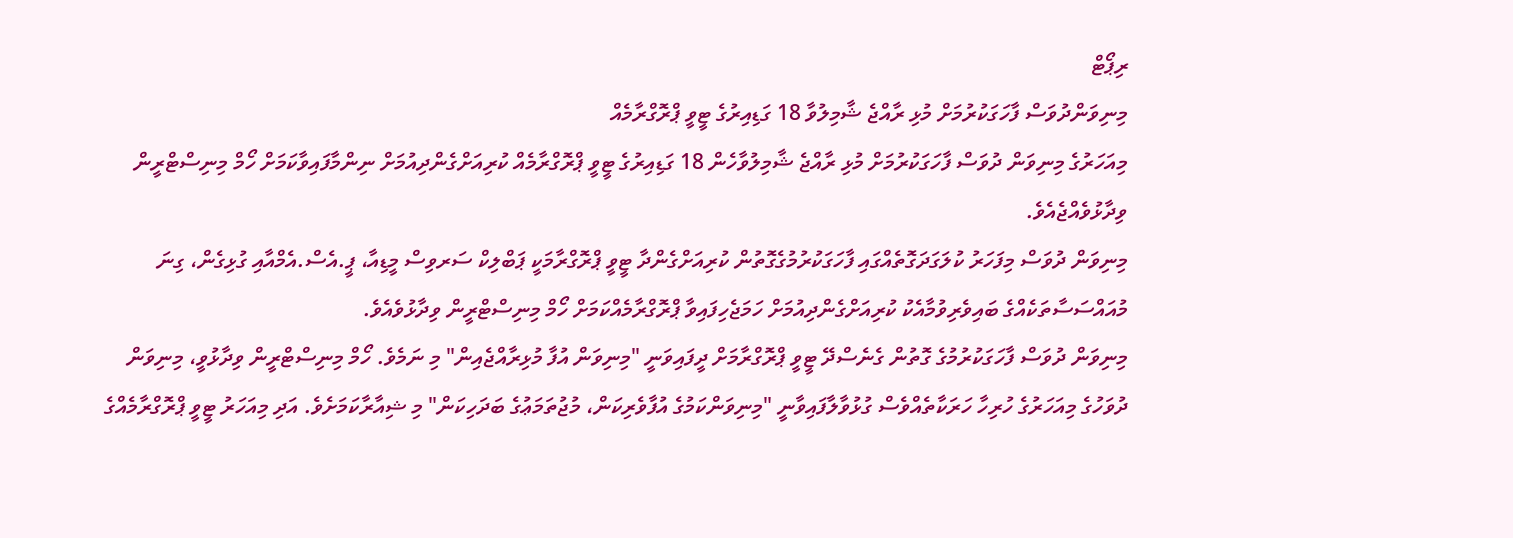ރިޕޯޓް
މިނިވަންދުވަސް ފާހަގަކުރުމަށް މުޅި ރާއްޖެ ޝާމިލުވާ 18 ގަޑިއިރުގެ ޓީވީ ޕްރޮގްރާމެއް
މިއަހަރުގެ މިނިވަން ދުވަސް ފާހަގަކުރުމަށް މުޅި ރާއްޖެ ޝާމިލުވާހެން 18 ގަޑިއިރުގެ ޓީވީ ޕްރޮގްރާމެއް ކުރިއަށްގެންދިއުމަށް ނިންމާފައިވާކަމަށް ހޯމް މިނިސްޓްރީން ވިދާޅުވެއްޖެއެވެ.
މިނިވަން ދުވަސް މިފަހަރު ކުލަގަދަގޮތެއްގައި ފާހަގަކުރުމުގެގޮތުން ކުރިއަށްގެންދާ ޓީވީ ޕްރޮގްރާމަކީ ޕަބްލިކް ސަރވިސް މީޑިއާ، ޕީ.އެސް.އެމްއާއި ގުޅިގެން، ގިނަ މުއައްސަސާތަކެއްގެ ބައިވެރިވުމާއެކު ކުރިއަށްގެންދިއުމަށް ހަމަޖެހިފައިވާ ޕްރޮގްރާމެއްކަމަށް ހޯމް މިނިސްޓްރީން ވިދާޅުވެއެވެ.
މިނިވަން ދުވަސް ފާހަގަކުރުމުގެ ގޮތުން ގެނެސްދޭ ޓީވީ ޕްރޮގްރާމަށް ދީފައިވަނީ "މިނިވަން އުފާ މުޅިރާއްޖެއިން" މި ނަމެވެ. ހޯމް މިނިސްޓްރީން ވިދާޅުވީ، މިނިވަން ދުވަހުގެ މިއަހަރުގެ ހުރިހާ ހަރަކާތެއްވެސް ގުޅުވާލާފައިވާނީ "މިނިވަންކަމުގެ އުފާވެރިކަން، މުޖުތަމަޢުގެ ބަދަހިކަން" މި ޝިއާރާކަމަށެވެ. އަދި މިއަހަރު ޓީވީ ޕްރޮގްރާމެއްގެ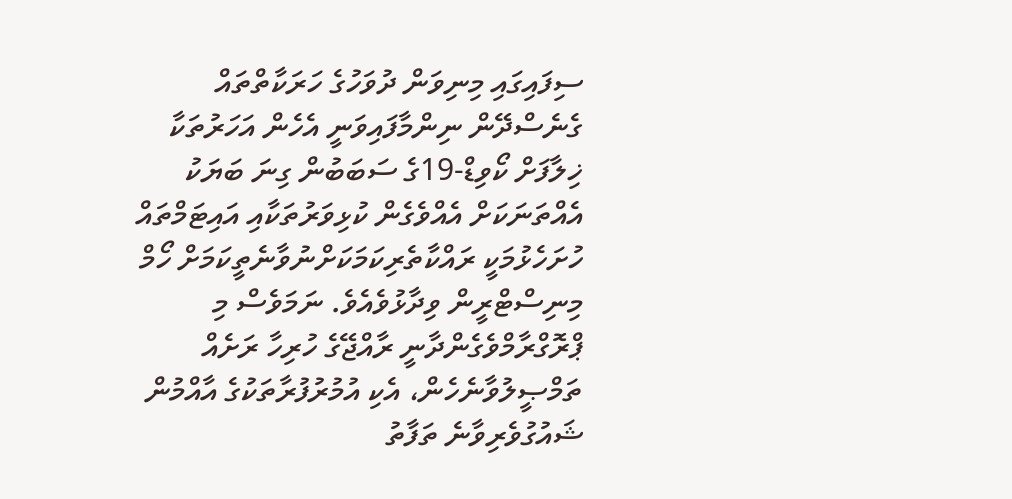ސިފައިގައި މިނިވަން ދުވަހުގެ ހަރަކާތްތައް ގެނެސްދޭން ނިންމާފައިވަނީ އެހެން އަހަރުތަކާ ޚިލާފަށް ކޯވިޑް-19ގެ ސަބަބުން ގިނަ ބަޔަކު އެއްތަނަކަށް އެއްވެގެން ކުޅިވަރުތަކާއި އައިޓަމްތައް ހުށަހެޅުމަކީ ރައްކާތެރިކަމަކަށްނުވާނެތީކަމަށް ހޯމް މިނިސްޓްރީން ވިދާޅުވެއެވެ. ނަމަވެސް މި ޕްރޮގްރާމްވެގެންދާނީ ރާއްޖޭގެ ހުރިހާ ރަށެއް ތަމްޞީލުވާނެހެން، އެކި އުމުރުފުރާތަކުގެ އާއްމުން ޝައުގުވެރިވާނެ ތަފާތު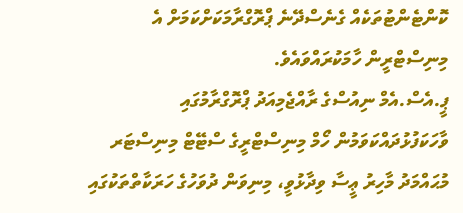ކޮންޓެންޓުތަކެއް ގެނެސްދޭނެ ޕްރޮގްރާމަކަށްކަމަށް އެ މިނިސްޓްރީން ހާމަކުރައްވައެވެ.
ޕީ.އެސް.އެމް ނިއުސްގެ ރާއްޖެމިއަދު ޕްރޮގްރާމުގައި ވާހަކަފުޅުދައްކަވަމުން ހޯމް މިނިސްޓްރީގެ ސްޓޭޓް މިނިސްޓަރ މުޙައްމަދު މާހިރު ޢީސާ ވިދާޅުވީ، މިނިވަން ދުވަހުގެ ހަރަކާތްތަކުގައި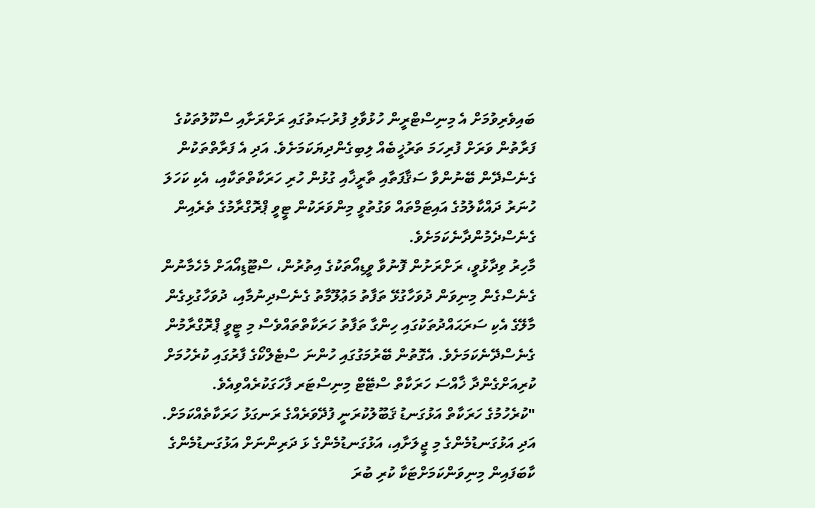ބައިވެރިވުމަށް އެ މިނިސްޓްރީން ހުޅުވާލި ފުރުޞަތުގައި ރަށްރަށާއި ސްކޫލުތަކުގެ ފަރާތުން ވަރަށް ފުރިހަމަ ތަރުޚީބެއް ލިބިގެންދިޔަކަމަށެވެ. އަދި އެ ފަރާތްތަކުން ގެނެސްދޭން ބޭނުންވާ ސަޤާފަތާއި ތާރީޚާއި ގުޅުން ހުރި ހަރަކާތްތަކާއި، އެކި ކަހަލަ ހުނަރު ދައްކާލުމުގެ އައިޓަމްތައް ވަގުތުވީ މިންވަރަކުން ޓީވީ ޕްރޮގްރާމުގެ ތެރެއިން ގެނެސްދެމުންދާނެކަމަށެވެ.
މާހިރު ވިދާޅުވީ، ރަށްރަށުން ފޮނުވާ ވީޑިއޯތަކުގެ އިތުރުން، ސްޓޫޑިއޯއަށް މެހެމާނުން ގެނެސްގެން މިނިވަން ދުވަހާގުޅޭ ތަފާތު މަޢުލޫމާތު ގެނެސްދިނުމާއި، ދުވަހާގުޅިގެން މާލޭގެ އެކި ސަރަޙައްދުތަކުގައި ހިންގާ ތަފާތު ހަރަކާތްތައްވެސް މި ޓީވީ ޕްރޮގްރާމުން ގެނެސްދޭނެކަމަށެވެ. އެގޮތުން ބޭރުމަގުގައި ހުންނަ ސްޓެލްކޯގެ ފާރުގައި ކުރެހުމަށް ކުރިއަށްގެންދާ ޚާއްސަ ހަރަކާތް ސްޓޭޓް މިނިސްޓަރ ފާހަގަކުރެއްވިއެވެ.
"ކުރެހުމުގެ ހަރަކާތް އަޅުގަނޑު ޤަބޫލުކުރަނީ ފުދޭވަރެއްގެ ރަނގަޅު ހަރަކާތެއްކަމަށް. އަދި އަޅުގަނޑުމެންގެ މި ޖީލަށާއި، އަޅުގަނޑުމެންގެ ޅަ ދަރިންނަށް އަޅުގަނޑުމެންގެ ކާބަފައިން މިނިވަންކަމަށްޓަކާ ކުރި ބުރަ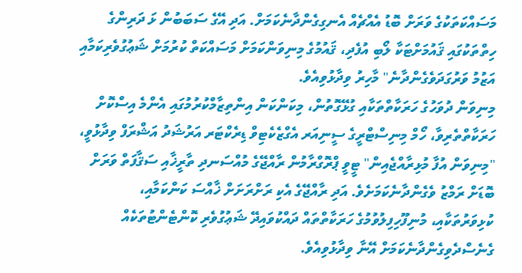މަސައްކަތަކުގެ ވަރަށް ބޮޑު އެއްޗެއް އެނގިގެންދާނެކަމަށް. އަދި އޭގެ ސަބަބުން ޅަ ދަރިންގެ ހިތްތަކުގައި ޤައުމަށްޓަކާ ލޯބި އުފެދި، ޤައުމުގެ މިނިވަންކަމަށް މަސައްކަތް ކުރުމަށް ޝަޢުގުވެރިކަމާއި އަޒުމު ވަރުގަދަވެގެންދާނެ" މާހިރު ވިދާޅުވިއެވެ.
މިނިވަން ދުވަހުގެ ހަރަކާތްތަކާއި ގުޅޭގޮތުން، މިކަންކަން އިންތިޒާމްކުރުމުގައި އެންމެ އިސްކޮށް ހަރަކާތްތެރިވާ، ހޯމް މިނިސްޓްރީގެ ސީނިއަރ އެގްޒެކެޓިވް ޑިރެކްޓަރ އަރުޝަދު އަޝްރަފް ވިދާޅުވީ، "މިނިވަން އުފާ މުޅިރާއްޖެއިން" ޓީވީ ޕްރޮގްރާމުން ރާއްޖޭގެ މުއްސަނދި ތާރީޚާއި ސަޤާފަތް ވަރަށް ބޮޑަށް ރަމްޒު ވެގެންދާނެކަމަށެވެ. އަދި ރާއްޖޭގެ އެކި ރަށްރަށަށް ޚާއްސަ ކަންކަމާއި، ކުޅިވަރުތަކާއި، މުނިފޫހިފިލުވުމުގެ ހަރަކާތްތައް ދައްކުވައިދޭ ޝަޢުގުވެރި ކޮންޓެންޓުތަކެއް ގެނެސްދެވިގެންދާނެކަމަށް އޭނާ ވިދާޅުވިއެވެ.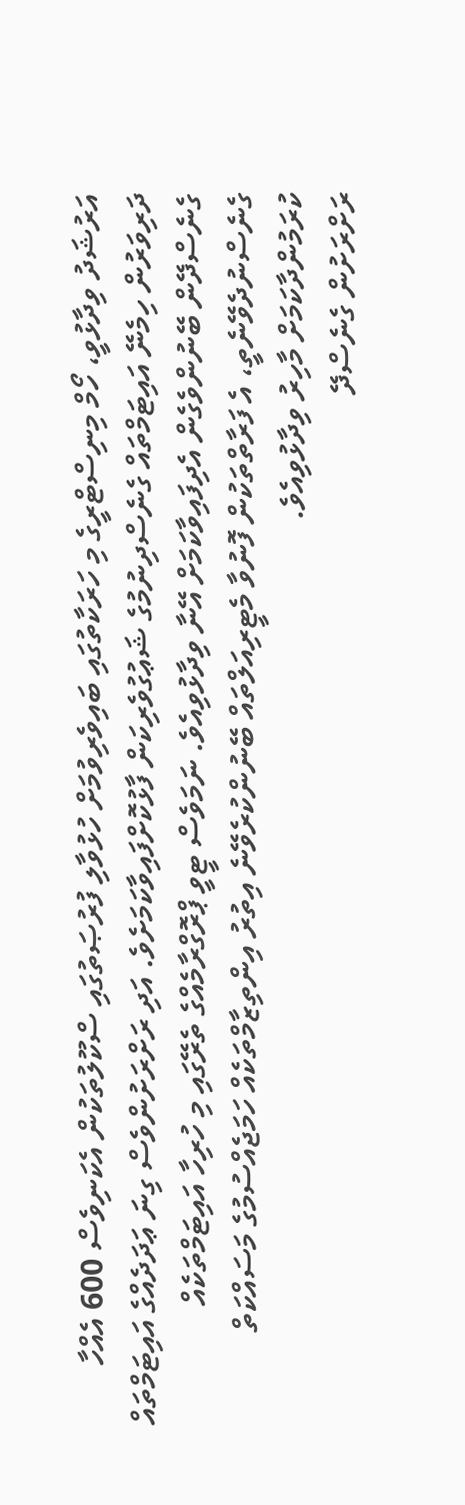އަރުޝަދު ވިދާޅުވީ، ހޯމް މިނިސްޓްރީގެ މި ހަރަކާތުގައި ބައިވެރިވުމަށް ހުޅުވާލި ފުރުޞަތުގައި ސްކޫލުތަކުން އެކަނިވެސް 600 އެއްހާ ދަރިވަރުން ހިމެނޭ އައިޓަމްތައް ގެނެސްދިނުމުގެ ޝަޢުގުވެރިކަން ފާޅުކޮށްފައިވާކަމަށެވެ. އަދި ރަށްރަށުންވެސް ގިނަ ޢަދަދެއްގެ އައިޓަމްތައް ގެނެސްދޭން ބޭނުންވެގެން އެދިފައިވާކަމަށް އޭނާ ވިދާޅުވިއެވެ. ނަމަވެސް ޓީވީ ޕްރޮގްރާމެއްގެ ތެރޭގައި މި ހުރިހާ އައިޓަމްތަކެއް ގެނެސްނުދެވޭނެތީ، އެ ފަރާތްތަކުން ފޮނުވާ މެޓީރިއަލްތައް ބޭނުންކުރެވޭނެ އިތުރު އިންތިޒާމްތަކެއް ހަމަޖެއްސުމުގެ މަސައްކަތް ކުރަމުންދާކަމަށް މާހިރު ވިދާޅުވިއެވެ.
ރަށްރަށުން ގެނެސްދޭ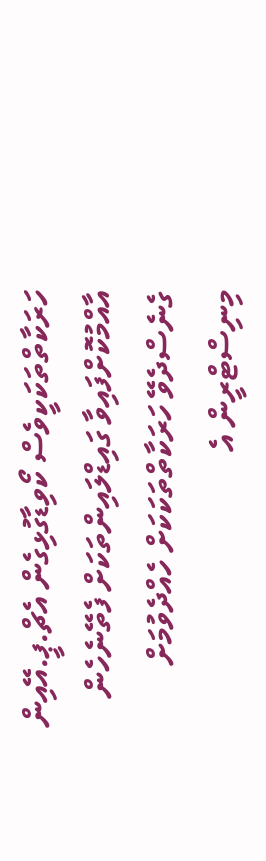ހަރަކާތްތަކަކީވެސް ކޯވިޑާގުޅިގެން އެޗް.ޕީ.އޭއިން އާއްމުކޮށްފައިވާ ގައިޑްލައިންތަކަށް ފެތޭނެހެން ގެނެސްދެވޭ ހަރަކާތްތަކަކަށް ހެއްދެވުމަށް މިނިސްޓްރީން އެ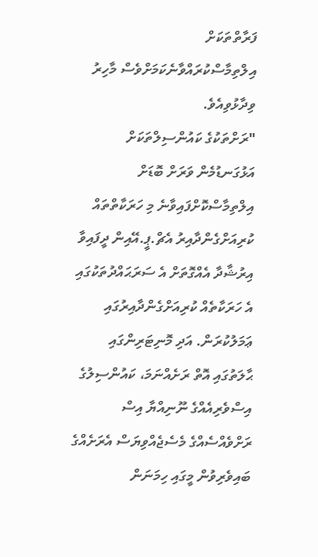ފަރާތްތަކަށް އިލްތިމާސްކުރައްވާނެކަމަށްވެސް މާހިރު ވިދާޅުވިއެވެ.
"ރަށްތަކުގެ ކައުންސިލްތަކަށް އަޅުގަނޑުމެން ވަރަށް ބޮޑަށް އިލްތިމާސްކޮށްފައިވާނެ މި ހަރަކާތްތައް ކުރިއަށްގެންދާއިރު އެޗް.ޕީ.އޭއިން ދީފައިވާ އިރުޝާދާ އެއްގޮތަށް އެ ސަރަޙައްދުތަކުގައި އެ ހަރަކާތެއް ކުރިއަށްގެންދާއިރުގައި ޢަމަލުކުރަން. އަދި މޮނިޓަރިންގައި ޙާލަތުގައި އޮތް ރަށެއްނަމަ، ކައުންސިލުގެ އިސްވެރިއެއްގެ ނޫނިއްޔާ އިސް ރަށްވެއްސެއްގެ މެސެޖެއްވިޔަސް އެރަށެއްގެ ބައިވެރިވުން މީގައި ހިމަނަން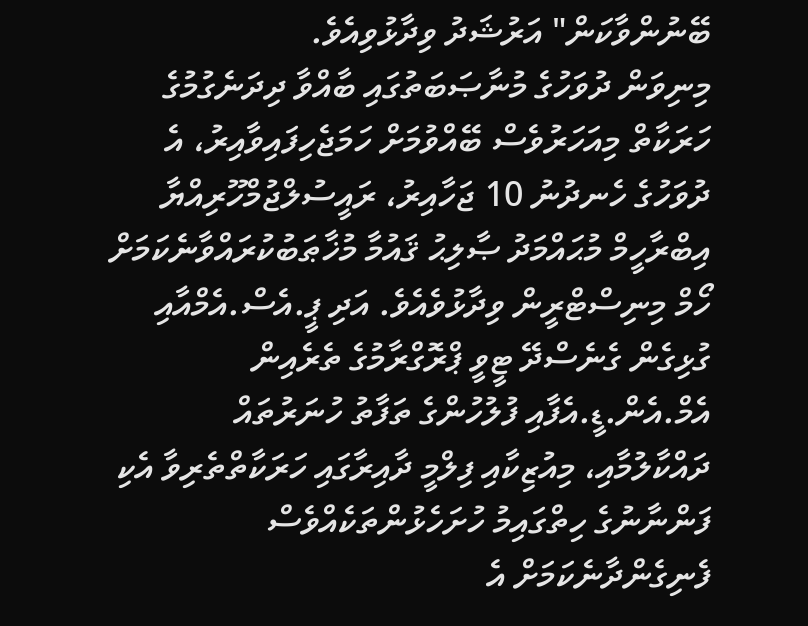ބޭނުންވާކަން" އަރުޝަދު ވިދާޅުވިއެވެ.
މިނިވަން ދުވަހުގެ މުނާޞަބަތުގައި ބާއްވާ ދިދަނެގުމުގެ ހަރަކާތް މިއަހަރުވެސް ބޭއްވުމަށް ހަމަޖެހިފައިވާއިރު، އެ ދުވަހުގެ ހެނދުނު 10 ޖަހާއިރު، ރައީސުލްޖުމްހޫރިއްޔާ އިބްރާހީމް މުޙައްމަދު ޞާލިޙު ޤައުމާ މުޚާޠަބުކުރައްވާނެކަމަށް ހޯމް މިނިސްޓްރީން ވިދާޅުވެއެވެ. އަދި ޕީ.އެސް.އެމްއާއި ގުޅިގެން ގެނެސްދޭ ޓީވީ ޕްރޮގްރާމުގެ ތެރެއިން އެމް.އެން.ޑީ.އެފާއި ފުލުހުންގެ ތަފާތު ހުނަރުތައް ދައްކާލުމާއި، މިއުޒިކާއި ފިލްމީ ދާއިރާގައި ހަރަކާތްތެރިވާ އެކި ފަންނާނުގެ ހިތްގައިމު ހުށަހެޅުންތަކެއްވެސް ފެނިގެންދާނެކަމަށް އެ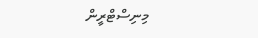މިނިސްޓްރީން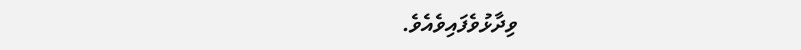ވިދާޅުވެފައިވެއެވެ.